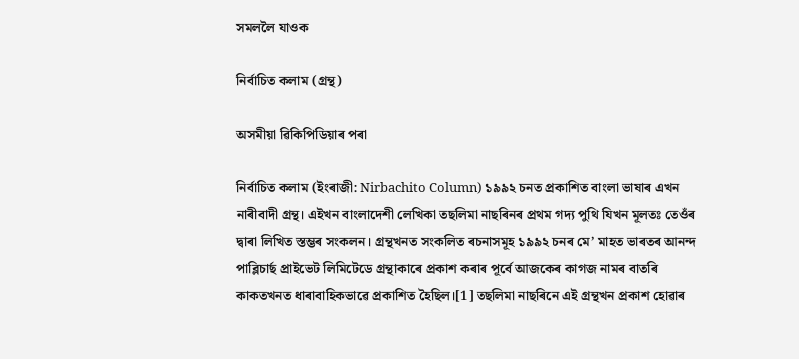সমললৈ যাওক

নিৰ্বাচিত কলাম (গ্ৰন্থ)

অসমীয়া ৱিকিপিডিয়াৰ পৰা

নিৰ্বাচিত কলাম (ইংৰাজী: Nirbachito Column) ১৯৯২ চনত প্ৰকাশিত বাংলা ভাষাৰ এখন নাৰীবাদী গ্ৰন্থ। এইখন বাংলাদেশী লেখিকা তছলিমা নাছৰিনৰ প্ৰথম গদ্য পুথি যিখন মূলতঃ তেওঁৰ দ্বাৰা লিখিত স্তম্ভৰ সংকলন। গ্ৰন্থখনত সংকলিত ৰচনাসমূহ ১৯৯২ চনৰ মে’ মাহত ভাৰতৰ আনন্দ পাব্লিচাৰ্ছ প্ৰাইভেট লিমিটেডে গ্ৰন্থাকাৰে‍ প্ৰকাশ কৰাৰ পূৰ্বে আজকেৰ কাগজ নামৰ বাতৰি কাকতখনত ধাৰাবাহিকভাৱে প্ৰকাশিত হৈছিল।[1] তছলিমা নাছৰিনে‍ এই গ্ৰন্থখন প্ৰকাশ হোৱাৰ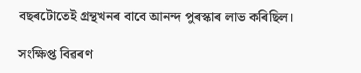বছৰটোতেই গ্ৰন্থখনৰ বাবে‍ আনন্দ পুৰস্কাৰ লাভ কৰিছিল।

সংক্ষিপ্ত বিৱৰণ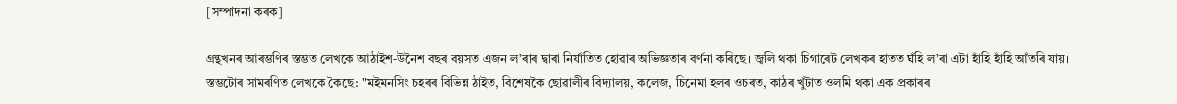[সম্পাদনা কৰক]

গ্ৰন্থখনৰ আৰম্ভণিৰ স্তম্ভত লেখকে আঠাইশ-উনৈশ বছৰ বয়সত এজন ল’ৰাৰ দ্বাৰা নিৰ্যাতিত হোৱাৰ অভিজ্ঞতাৰ বৰ্ণনা কৰিছে। জ্বলি থকা চিগাৰেট লেখকৰ হাতত ঘঁহি‍ ল’ৰা এটা হাঁহি হাঁহি আঁতৰি যায়। স্তম্ভটোৰ সামৰণিত লেখকে কৈছে: "মইমনসিং চহৰৰ বিভিন্ন ঠাইত, বিশেষকৈ ছোৱালীৰ বিদ্যালয়, কলেজ, চিনেমা হলৰ ওচৰত, কাঠৰ খুঁটাত ওলমি থকা এক প্ৰকাৰৰ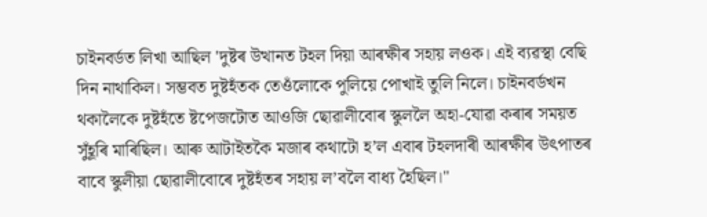চাইনবৰ্ডত লিখা আছিল 'দুষ্টৰ উত্থানত টহল দিয়া আৰক্ষীৰ সহায় লওক। এই ব্যৱস্থা বেছি দিন নাথাকিল। সম্ভবত দুষ্টহঁতক তেওঁলোকে‍ পুলিয়ে প‍োখাই তুলি নিলে। চাইনবৰ্ডখন থকালৈকে দুষ্টহঁতে‍ ষ্টপেজটোত আওজি‍ ছোৱালীবোৰ স্কুললৈ অহা-যোৱা কৰাৰ সময়ত স‍ুঁহূৰি‍ মাৰিছিল। আৰু আটাইতকৈ মজাৰ কথাটো হ’ল এবাৰ টহলদাৰী আৰক্ষীৰ উৎপাতৰ বাবে স্কুলীয়া ছোৱালীবোৰে দুষ্টহঁতৰ সহায় ল’বলৈ বাধ্য হৈছিল।"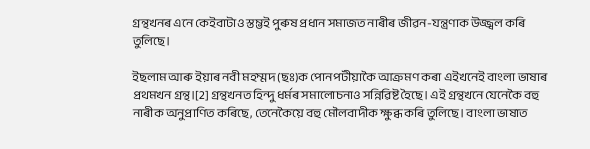গ্ৰন্থখনৰ এনে কেইবাটাও স্তম্ভই পুৰুষ প্ৰধান সমাজত নাৰীৰ জীৱন-যন্ত্ৰণাক উজ্জ্বল কৰি তুলিছে।

ইছলাম আৰু ইয়াৰ নবী মহম্মদ (ছঃ)ক পোনপটীয়াকৈ আক্ৰমণ কৰা এইখনেই বাংলা ভাষাৰ প্ৰথমখন গ্ৰন্থ।[2] গ্ৰন্থখনত হিন্দু ধৰ্মৰ সমালোচনাও সন্নিৱিষ্ট হৈছে। এই গ্ৰন্থখনে যেনেকৈ বহু নাৰীক অনুপ্ৰাণিত কৰিছে, তেনেকৈয়ে বহু মৌলবাদীক ক্ষুব্ধ কৰি তুলিছে। বাংলা ভাষাত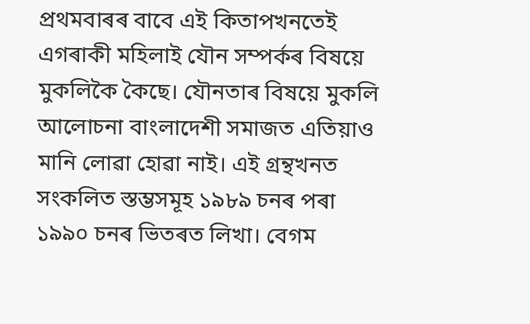প্ৰথমবাৰৰ বাবে এই কিতাপখনতেই এগৰাকী মহিলাই যৌন সম্পৰ্কৰ বিষয়ে মুকলিকৈ কৈছে। যৌনতাৰ বিষয়ে মুকলি আলোচনা বাংলাদেশী সমাজত এতিয়াও মানি লোৱা হোৱা নাই। এই গ্ৰন্থখনত সংকলিত স্তম্ভসমূহ ১৯৮৯ চনৰ পৰা ১৯৯০ চনৰ ভিতৰত লিখা। বেগম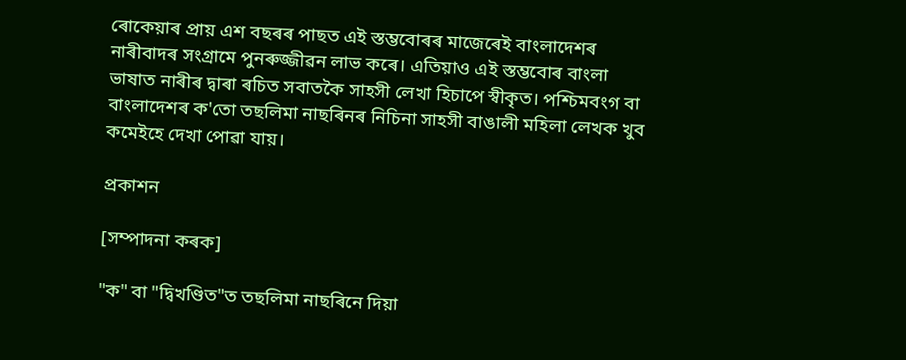ৰোকেয়াৰ প্ৰায় এশ বছৰৰ পাছত এই স্তম্ভবোৰৰ মাজেৰেই বাংলাদেশৰ নাৰীবাদৰ সংগ্ৰামে পুনৰুজ্জীৱন লাভ কৰে। এতিয়াও এই স্তম্ভবোৰ বাংলা ভাষাত নাৰীৰ দ্বাৰা ৰচিত সবাতকৈ‍ সাহসী লেখা হিচাপে‍ স্বীকৃত। পশ্চিমবংগ বা বাংলাদেশৰ ক'তো তছলিমা নাছৰিনৰ নিচিনা সাহসী বাঙালী মহিলা লেখক খুব কমেইহে দেখা পোৱা যায়।

প্ৰকাশন

[সম্পাদনা কৰক]

"ক" বা "দ্বিখণ্ডিত"ত তছলিমা নাছৰিনে দিয়া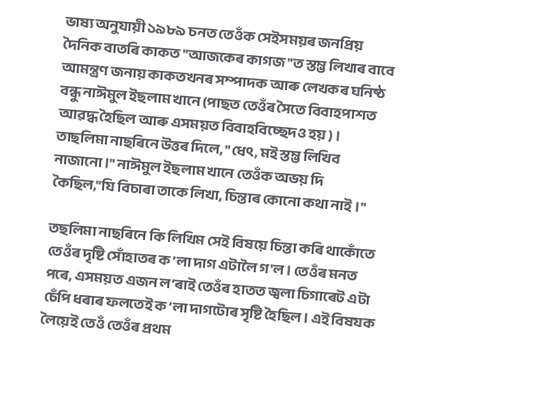ভাষ্য অনুযায়ী ১৯৮৯ চনত তেওঁক সেইসময়ৰ জনপ্ৰিয় দৈনিক বাতৰি কাকত "আজকেৰ কাগজ"ত স্তম্ভ লিখাৰ বাবে‍ আমন্ত্ৰণ জনায় কাকতখনৰ সম্পাদক আৰু লেখকৰ ঘনিষ্ঠ বন্ধু নাঈমুল ইছলাম খানে (পাছত তেওঁৰ সৈতে‍ বিবাহপাশত আৱদ্ধ হৈছিল আৰু এসময়ত বিবাহবিচ্ছেদও হয়)। তাছলিমা নাছৰিনে উত্তৰ দিলে, "ধেৎ, মই স্তম্ভ লিখিব নাজানো।" নাঈমুল ইছলাম খানে তেওঁক অভয় দি কৈছিল,"যি বিচাৰা তাকে‍ লিখা, চিন্তাৰ কোনো কথা নাই।"

তছলিমা নাছৰিনে কি লিখিম সেই বিষয়ে চিন্তা কৰি থাকোঁতে তেওঁৰ দৃষ্টি সোঁহাতৰ ক’লা দাগ এটালৈ গ'ল। তেওঁৰ মনত পৰে, এসময়ত এজন ল’ৰাই তেওঁৰ হাতত জ্বলা চিগাৰেট এটা চেঁপি ধৰাৰ ফলতেই ক’লা দাগটোৰ সৃষ্টি হৈছিল। এই বিষযক লৈয়েই তেওঁ তেওঁৰ প্ৰথম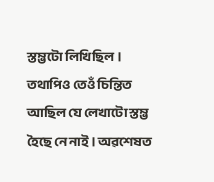স্তম্ভটো লিখিছিল। তথাপিও তেওঁ চিন্তিত আছিল যে লেখাটো স্তম্ভ হৈছে‍ নে নাই। অৱশেষত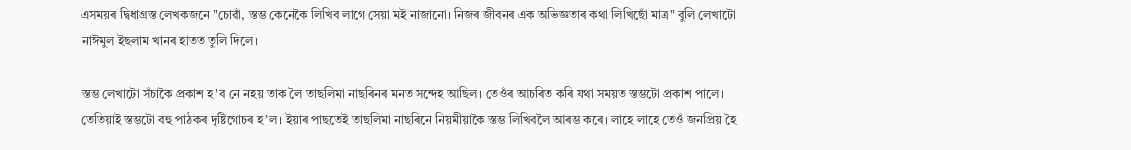এসময়ৰ দ্বিধাগ্ৰস্ত লেখকজনে‍ "চোৱাঁ, স্তম্ভ কেনেকৈ লিখিব লাগে সেয়া মই নাজানো। নিজৰ জীবনৰ এক অভিজ্ঞতাৰ কথা লিখিছোঁ মাত্ৰ" বুলি‍ লেখাটো নাঈমুল ইছলাম খানৰ হাতত তুলি দিলে।

স্তম্ভ লেখাটো সঁচাকৈ‍ প্ৰকাশ হ'ব নে নহয় তাক লৈ তাছলিমা নাছৰিনৰ মনত সন্দেহ আছিল। তেওঁৰ আচৰিত কৰি‍ যথা সময়ত স্তম্ভটো প্ৰকাশ পালে। তেতিয়াই স্তম্ভটো বহু পাঠকৰ দৃষ্টিগোচৰ হ’ল। ইয়াৰ পাছতেই তাছলিমা নাছৰিনে নিয়মীয়াকৈ স্তম্ভ লিখিবলৈ আৰম্ভ কৰে। লাহে লাহে তেওঁ জনপ্ৰিয় হৈ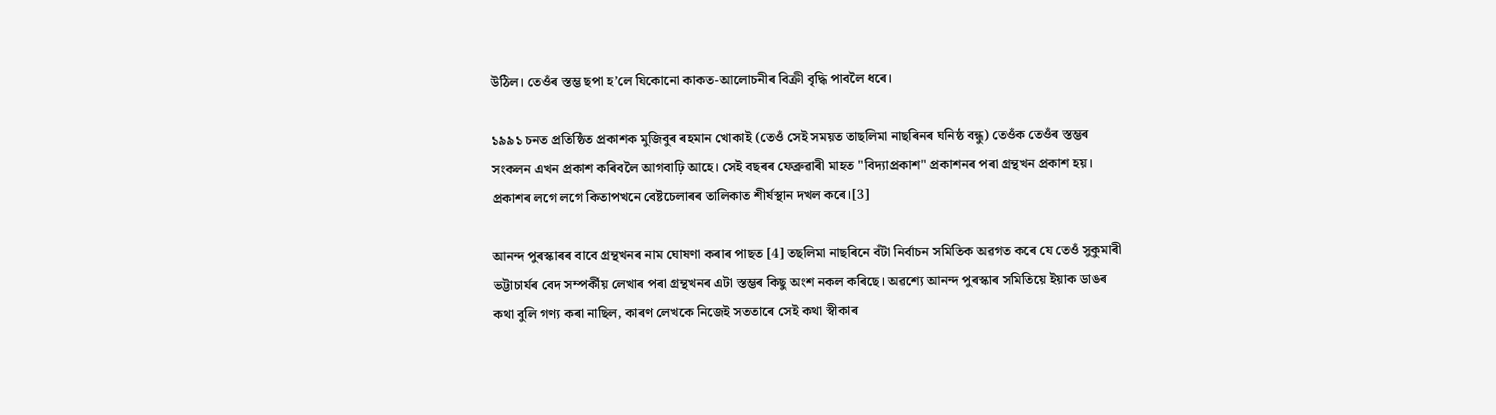উঠিল। তেওঁৰ স্তম্ভ ছপা হ’লে যিকোনো কাকত-আলোচনীৰ বিক্ৰী বৃদ্ধি পাবলৈ ধৰে।

১৯৯১ চনত প্ৰতিষ্ঠিত প্ৰকাশক মুজিবুৰ ৰহমান খোকাই (তেওঁ সেই সময়ত তাছলিমা নাছৰিনৰ ঘনিষ্ঠ বন্ধু) তেওঁক তেওঁৰ স্তম্ভৰ সংকলন এখন প্ৰকাশ কৰিবলৈ আগবাঢ়ি আহে। সেই বছৰৰ ফেব্ৰুৱাৰী মাহত "বিদ্যাপ্ৰকাশ" প্ৰকাশনৰ পৰা গ্ৰন্থখন প্ৰকাশ হয়। প্ৰকাশৰ লগে লগে কিতাপখনে বেষ্টচেলাৰৰ তালিকাত শীৰ্ষস্থান দখল কৰে।[3]

আনন্দ পুৰস্কাৰৰ বাবে গ্ৰন্থখনৰ নাম ঘোষণা কৰাৰ পাছত [4] তছলিমা নাছৰিনে বঁটা নিৰ্বাচন সমিতিক অৱগত কৰে‍ যে তেওঁ সুকুমাৰী ভট্টাচাৰ্যৰ বেদ সম্পৰ্কীয় লেখাৰ পৰা গ্ৰন্থখনৰ এটা স্তম্ভৰ কিছু অংশ নকল কৰিছে। অৱশ্য‍ে আনন্দ পুৰস্কাৰ সমিতিয়ে ইয়াক ডাঙৰ কথা বুলি গণ্য কৰা নাছিল, কাৰণ লেখকে নিজেই সততাৰে সেই কথা স্বীকাৰ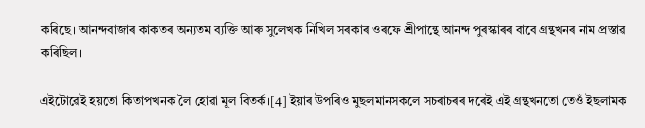কৰিছে। আনন্দবাজাৰ কাকতৰ অন্যতম ব্যক্তি‍ আৰু সুলেখক নিখিল সৰকাৰ ওৰফে শ্ৰীপান্থে আনন্দ পুৰস্কাৰৰ বাবে‍ গ্ৰন্থখনৰ নাম প্ৰস্তাৱ কৰিছিল।

এইটোৱেই হয়তো কিতাপখনক লৈ হোৱা মূল বিতৰ্ক।[4] ইয়াৰ উপৰিও মুছলমানসকলে সচৰাচৰৰ দৰে‍ই এই গ্ৰন্থখনতো তেওঁ ইছলামক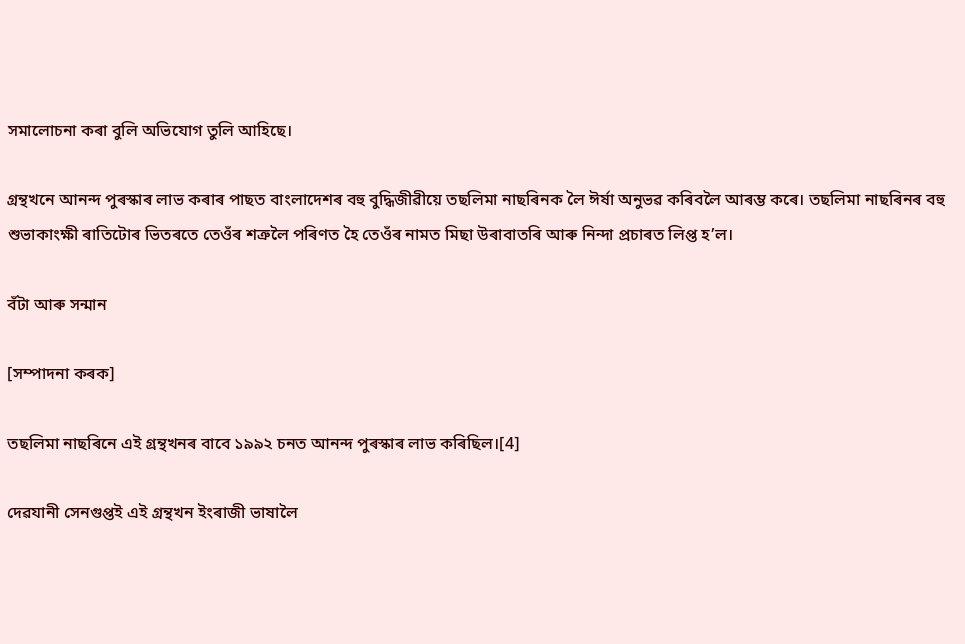সমালোচনা কৰা বুলি অভিযোগ তুলি আহিছে।

গ্ৰন্থখনে আনন্দ পুৰস্কাৰ লাভ কৰাৰ পাছত বাংলাদেশৰ বহু বুদ্ধিজীৱীয়ে তছলিমা নাছৰিনক লৈ ঈৰ্ষা অনুভৱ কৰিবলৈ আৰম্ভ কৰে। তছলিমা নাছৰিনৰ বহু শুভাকাংক্ষী ৰাতিটোৰ ভিতৰতে তেওঁৰ শত্ৰুলৈ পৰিণত হৈ তেওঁৰ নামত মিছা উৰাবাতৰি আৰু নিন্দা প্ৰচাৰত লিপ্ত হ’ল।

বঁটা আৰু সন্মান

[সম্পাদনা কৰক]

তছলিমা নাছৰিনে‍ এই গ্ৰন্থখনৰ বাবে‍ ১৯৯২ চনত আনন্দ পুৰস্কাৰ লাভ কৰিছিল।[4]

দেৱযানী সেনগুপ্তই এই গ্ৰন্থখন ইংৰাজী ভাষালৈ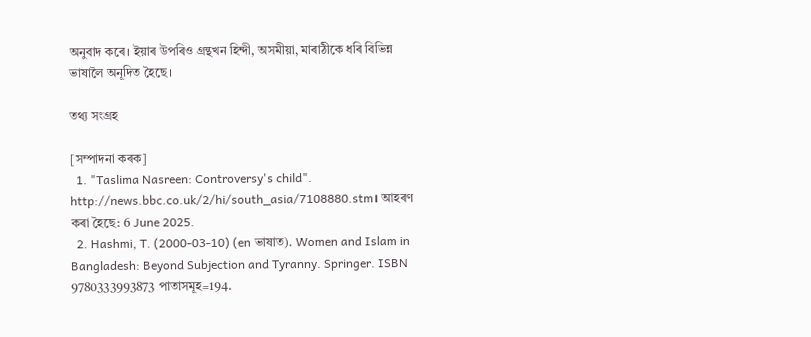অনুবাদ কৰে। ইয়াৰ উপৰিও গ্ৰন্থখন হিন্দী, অসমীয়া, মাৰাঠীকে ধৰি বিভিন্ন ভাষালৈ অনূদিত হৈছে।

তথ্য সংগ্ৰহ

[সম্পাদনা কৰক]
  1. "Taslima Nasreen: Controversy's child". http://news.bbc.co.uk/2/hi/south_asia/7108880.stm। আহৰণ কৰা হৈছে: 6 June 2025.
  2. Hashmi, T. (2000-03-10) (en ভাষাত). Women and Islam in Bangladesh: Beyond Subjection and Tyranny. Springer. ISBN 9780333993873 পাতাসমূহ=194.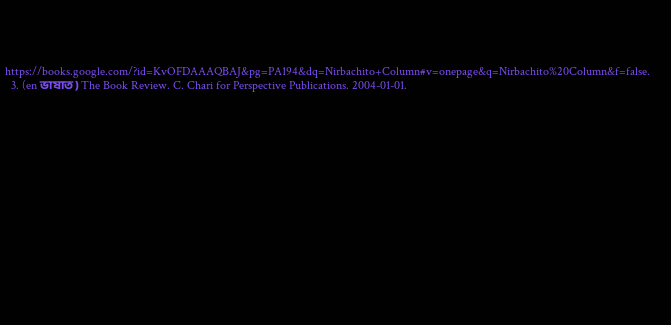https://books.google.com/?id=KvOFDAAAQBAJ&pg=PA194&dq=Nirbachito+Column#v=onepage&q=Nirbachito%20Column&f=false.
  3. (en ভাষাত) The Book Review. C. Chari for Perspective Publications. 2004-01-01.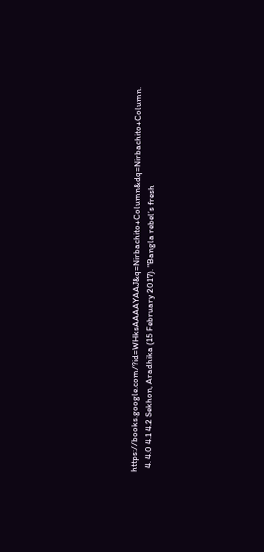https://books.google.com/?id=WHksAAAAYAAJ&q=Nirbachito+Column&dq=Nirbachito+Column.
  4. 4.0 4.1 4.2 Sekhon, Aradhika (15 February 2017). "Bangla rebel’s fresh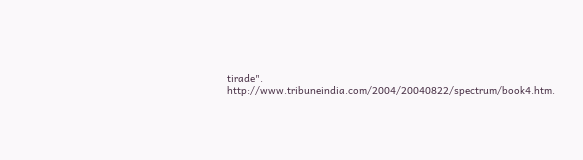tirade". http://www.tribuneindia.com/2004/20040822/spectrum/book4.htm.